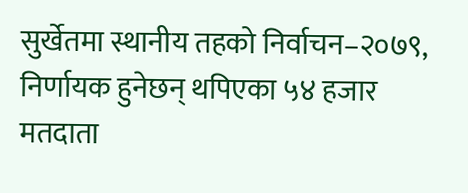सुर्खेतमा स्थानीय तहको निर्वाचन–२०७९, निर्णायक हुनेछन् थपिएका ५४ हजार मतदाता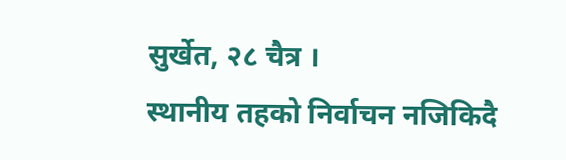सुर्खेत, २८ चैत्र ।
स्थानीय तहको निर्वाचन नजिकिदै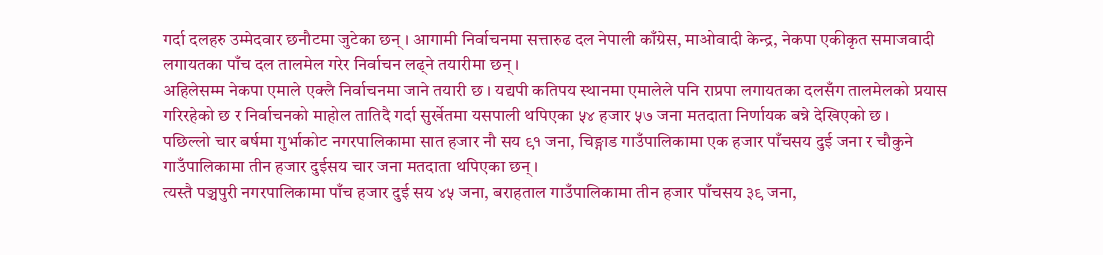गर्दा दलहरु उम्मेदवार छनौटमा जुटेका छन् । आगामी निर्वाचनमा सत्तारुढ दल नेपाली काँग्रेस, माओवादी केन्द्र, नेकपा एकीकृत समाजवादी लगायतका पाँच दल तालमेल गरेर निर्वाचन लढ्ने तयारीमा छन् ।
अहिलेसम्म नेकपा एमाले एक्लै निर्वाचनमा जाने तयारी छ । यद्यपी कतिपय स्थानमा एमालेले पनि राप्रपा लगायतका दलसँग तालमेलको प्रयास गरिरहेको छ र निर्वाचनको माहोल तातिदै गर्दा सुर्खेतमा यसपाली थपिएका ५४ हजार ५७ जना मतदाता निर्णायक बन्ने देखिएको छ ।
पछिल्लो चार बर्षमा गुर्भाकोट नगरपालिकामा सात हजार नौ सय ९१ जना, चिङ्गाड गाउँपालिकामा एक हजार पाँचसय दुई जना र चौकुने गाउँपालिकामा तीन हजार दुईसय चार जना मतदाता थपिएका छन् ।
त्यस्तै पञ्चपुरी नगरपालिकामा पाँच हजार दुई सय ४५ जना, बराहताल गाउँपालिकामा तीन हजार पाँचसय ३९ जना,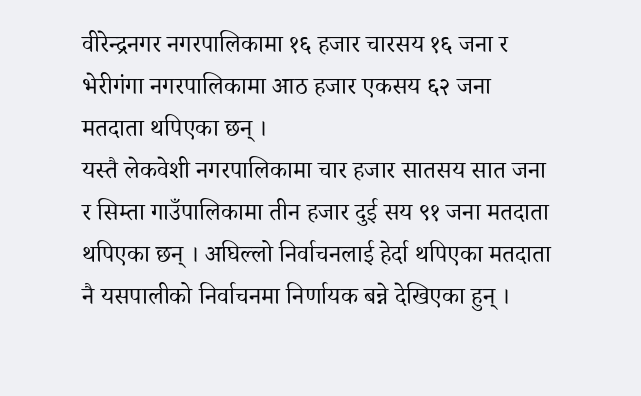वीरेन्द्रनगर नगरपालिकामा १६ हजार चारसय १६ जना र भेरीगंगा नगरपालिकामा आठ हजार एकसय ६२ जना मतदाता थपिएका छन् ।
यस्तै लेकवेशी नगरपालिकामा चार हजार सातसय सात जना र सिम्ता गाउँपालिकामा तीन हजार दुई सय ९१ जना मतदाता थपिएका छन् । अघिल्लो निर्वाचनलाई हेर्दा थपिएका मतदाता नै यसपालीको निर्वाचनमा निर्णायक बन्ने देखिएका हुन् ।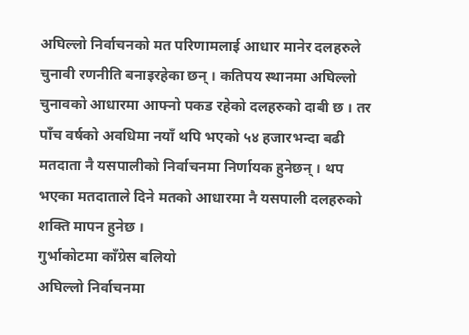अघिल्लो निर्वाचनको मत परिणामलाई आधार मानेर दलहरुले चुनावी रणनीति बनाइरहेका छन् । कतिपय स्थानमा अघिल्लो चुनावको आधारमा आफ्नो पकड रहेको दलहरुको दाबी छ । तर पाँच वर्षको अवधिमा नयाँ थपि भएको ५४ हजारभन्दा बढी मतदाता नै यसपालीको निर्वाचनमा निर्णायक हुनेछन् । थप भएका मतदाताले दिने मतको आधारमा नै यसपाली दलहरुको शक्ति मापन हुनेछ ।
गुर्भाकोटमा काँग्रेस बलियो
अघिल्लो निर्वाचनमा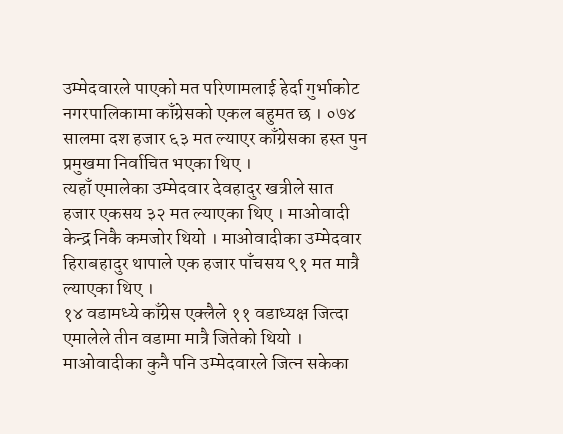उम्मेदवारले पाएको मत परिणामलाई हेर्दा गुर्भाकोट नगरपालिकामा काँग्रेसको एकल बहुमत छ । ०७४ सालमा दश हजार ६३ मत ल्याएर काँग्रेसका हस्त पुन प्रमुखमा निर्वाचित भएका थिए ।
त्यहाँ एमालेका उम्मेदवार देवहादुर खत्रीले सात हजार एकसय ३२ मत ल्याएका थिए । माओवादी केन्द्र निकै कमजोर थियो । माओवादीका उम्मेदवार हिराबहादुर थापाले एक हजार पाँचसय ९१ मत मात्रै ल्याएका थिए ।
१४ वडामध्ये काँग्रेस एक्लैले ११ वडाध्यक्ष जित्दा एमालेले तीन वडामा मात्रै जितेको थियो । माओवादीका कुनै पनि उम्मेदवारले जित्न सकेका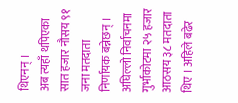थिएनन् ।
अब त्यहाँ थपिएका सात हजार नौसय ९१ जना मतदाता निर्णायक बन्नेछन् । अघिल्लो निर्वाचनमा गुर्भाकोटमा २५ हजार आठसय ३८ मतदाता थिए । अहिले बढेर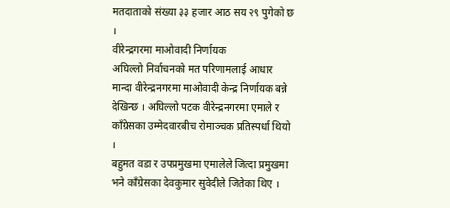मतदाताको संख्या ३३ हजार आठ सय २९ पुगेको छ ।
वीरेन्द्रगरमा माओवादी निर्णायक
अघिल्लो निर्वाचनको मत परिणामलाई आधार मान्दा वीरेन्द्रनगरमा माओवादी केन्द्र निर्णायक बन्ने देखिन्छ । अघिल्लो पटक वीरेन्द्रनगरमा एमाले र काँग्रेसका उम्मेदवारबीच रोमाञ्चक प्रतिस्पर्धा थियो ।
बहुमत वडा र उपप्रमुखमा एमालेले जित्दा प्रमुखमा भने काँग्रेसका देवकुमार सुवेदीले जितेका थिए ।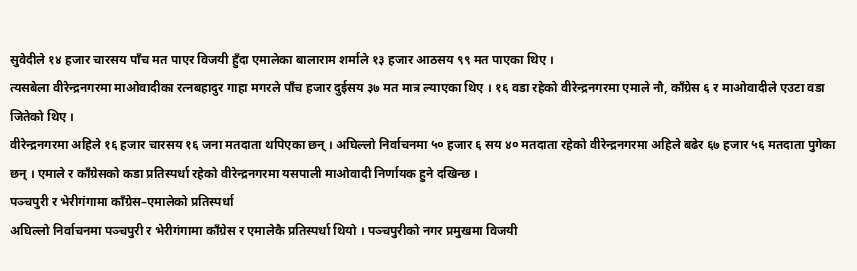सुवेदीले १४ हजार चारसय पाँच मत पाएर विजयी हुँदा एमालेका बालाराम शर्माले १३ हजार आठसय ९९ मत पाएका थिए ।
त्यसबेला वीरेन्द्रनगरमा माओवादीका रत्नबहादुर गाहा मगरले पाँच हजार दुईसय ३७ मत मात्र ल्याएका थिए । १६ वडा रहेको वीरेन्द्रनगरमा एमाले नौ, काँग्रेस ६ र माओवादीले एउटा वडा जितेको थिए ।
वीरेन्द्रनगरमा अहिले १६ हजार चारसय १६ जना मतदाता थपिएका छन् । अघिल्लो निर्वाचनमा ५० हजार ६ सय ४० मतदाता रहेको वीरेन्द्रनगरमा अहिले बढेर ६७ हजार ५६ मतदाता पुगेका छन् । एमाले र काँग्रेसको कडा प्रतिस्पर्धा रहेको वीरेन्द्रनगरमा यसपाली माओवादी निर्णायक हुने दखिन्छ ।
पञ्चपुरी र भेरीगंगामा काँग्रेस–एमालेको प्रतिस्पर्धा
अघिल्लो निर्वाचनमा पञ्चपुरी र भेरीगंगामा काँग्रेस र एमालेकै प्रतिस्पर्धा थियो । पञ्चपुरीको नगर प्रमुखमा विजयी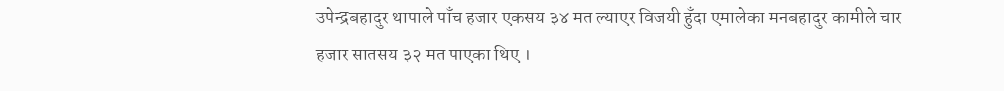उपेन्द्रबहादुर थापाले पाँच हजार एकसय ३४ मत ल्याएर विजयी हुँदा एमालेका मनबहादुर कामीले चार हजार सातसय ३२ मत पाएका थिए ।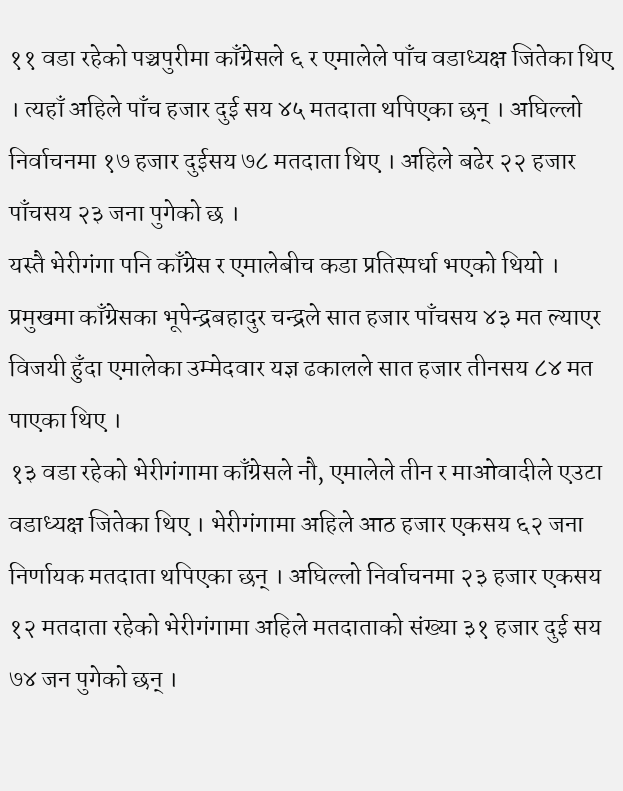११ वडा रहेको पञ्चपुरीमा काँग्रेसले ६ र एमालेले पाँच वडाध्यक्ष जितेका थिए । त्यहाँ अहिले पाँच हजार दुई सय ४५ मतदाता थपिएका छन् । अघिल्लो निर्वाचनमा १७ हजार दुईसय ७८ मतदाता थिए । अहिले बढेर २२ हजार पाँचसय २३ जना पुगेको छ ।
यस्तै भेरीगंगा पनि काँग्रेस र एमालेबीच कडा प्रतिस्पर्धा भएको थियो । प्रमुखमा काँग्रेसका भूपेन्द्रबहादुर चन्द्रले सात हजार पाँचसय ४३ मत ल्याएर विजयी हुँदा एमालेका उम्मेदवार यज्ञ ढकालले सात हजार तीनसय ८४ मत पाएका थिए ।
१३ वडा रहेको भेरीगंगामा काँग्रेसले नौ, एमालेले तीन र माओवादीले एउटा वडाध्यक्ष जितेका थिए । भेरीगंगामा अहिले आठ हजार एकसय ६२ जना निर्णायक मतदाता थपिएका छन् । अघिल्लो निर्वाचनमा २३ हजार एकसय १२ मतदाता रहेको भेरीगंगामा अहिले मतदाताको संख्या ३१ हजार दुई सय ७४ जन पुगेको छन् ।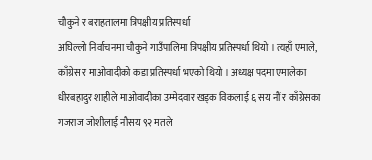चौकुने र बराहतालमा त्रिपक्षीय प्रतिस्पर्धा
अघिल्लो निर्वाचनमा चौकुने गाउँपालिमा त्रिपक्षीय प्रतिस्पर्धा थियो । त्यहाँ एमाले, काँग्रेस र माओवादीको कडा प्रतिस्पर्धा भएको थियो । अध्यक्ष पदमा एमालेका धीरबहादुर शाहीले माओवादीका उम्मेदवार खड्क विकलाई ६ सय नौं र काँग्रेसका गजराज जोशीलाई नौसय ९२ मतले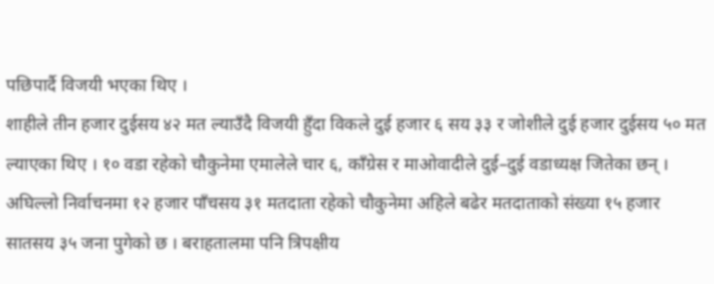पछिपार्दै विजयी भएका थिए ।
शाहीले तीन हजार दुईसय ४२ मत ल्याउँदै विजयी हुँदा विकले दुई हजार ६ सय ३३ र जोशीले दुई हजार दुईसय ५० मत ल्याएका थिए । १० वडा रहेको चौकुनेमा एमालेले चार ६, काँग्रेस र माओवादीले दुई–दुई वडाध्यक्ष जितेका छन् ।
अघिल्लो निर्वाचनमा १२ हजार पाँचसय ३१ मतदाता रहेको चौकुनेमा अहिले बढेर मतदाताको संख्या १५ हजार सातसय ३५ जना पुगेको छ । बराहतालमा पनि त्रिपक्षीय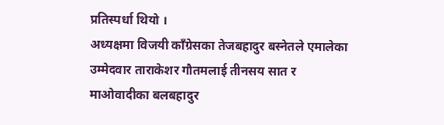प्रतिस्पर्धा थियो ।
अध्यक्षमा विजयी काँग्रेसका तेजबहादुर बस्नेतले एमालेका उम्मेदवार ताराकेशर गौतमलाई तीनसय सात र माओवादीका बलबहादुर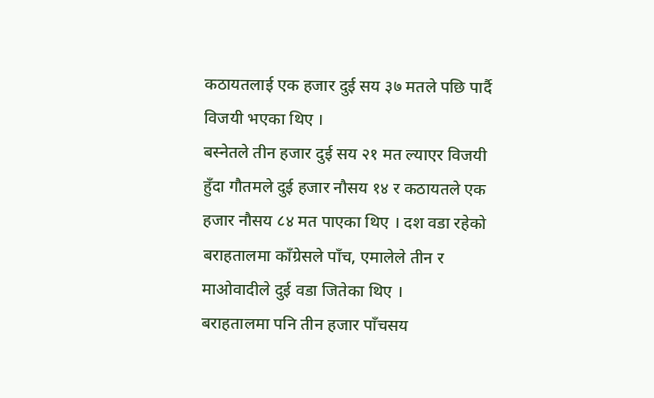कठायतलाई एक हजार दुई सय ३७ मतले पछि पार्दै विजयी भएका थिए ।
बस्नेतले तीन हजार दुई सय २१ मत ल्याएर विजयी हुँदा गौतमले दुई हजार नौसय १४ र कठायतले एक हजार नौसय ८४ मत पाएका थिए । दश वडा रहेको बराहतालमा काँग्रेसले पाँच, एमालेले तीन र माओवादीले दुई वडा जितेका थिए ।
बराहतालमा पनि तीन हजार पाँचसय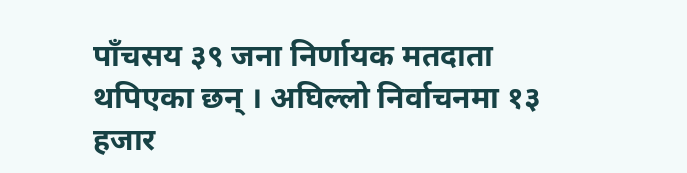पाँचसय ३९ जना निर्णायक मतदाता थपिएका छन् । अघिल्लो निर्वाचनमा १३ हजार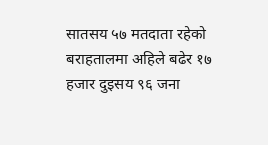सातसय ५७ मतदाता रहेको बराहतालमा अहिले बढेर १७ हजार दुइसय ९६ जना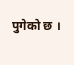पुगेको छ ।